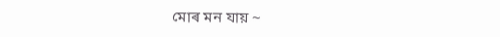মোৰ মন যায় ~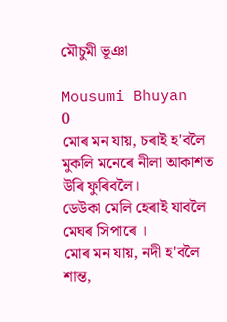মৌচুমী ভূঞা

Mousumi Bhuyan
0
মোৰ মন যায়, চৰাই হ'বলৈ
মুকলি মনেৰে নীলা আকাশত উৰি ফুৰিবলৈ।
ডেউকা মেলি হেৰাই যাবলৈ মেঘৰ সিপাৰে ।
মোৰ মন যায়, নদী হ'বলৈ
শান্ত,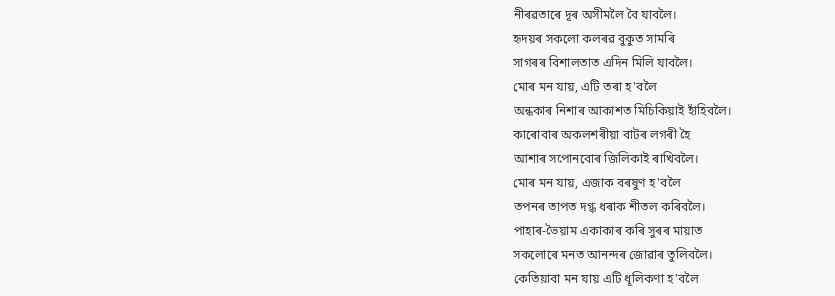নীৰৱতাৰে দূৰ অসীমলৈ বৈ যাবলৈ।
হৃদয়ৰ সকলো কলৰৱ বুকুত সামৰি
সাগৰৰ বিশালতাত এদিন মিলি যাবলৈ।
মোৰ মন যায়, এটি তৰা হ'বলৈ
অন্ধকাৰ নিশাৰ আকাশত মিচিকিয়াই হাঁহিবলৈ।
কাৰোবাৰ অকলশৰীয়া বাটৰ লগৰী হৈ
আশাৰ সপোনবোৰ জিলিকাই ৰাখিবলৈ।
মোৰ মন যায়, এজাক বৰষুণ হ'বলৈ
তপনৰ তাপত দগ্ধ ধৰাক শীতল কৰিবলৈ।
পাহাৰ-ভৈয়াম একাকাৰ কৰি সুৰৰ মায়াত
সকলোৰে মনত আনন্দৰ জোৱাৰ তুলিবলৈ।
কেতিয়াবা মন যায় এটি ধূলিকণা হ’বলৈ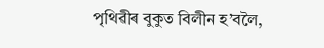পৃথিৱীৰ বুকুত বিলীন হ’বলৈ,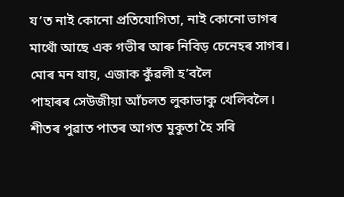য’ত নাই কোনো প্ৰতিযোগিতা, নাই কোনো ভাগৰ
মাথোঁ আছে এক গভীৰ আৰু নিবিড় চেনেহৰ সাগৰ।
মোৰ মন যায়, এজাক কুঁৱলী হ’বলৈ
পাহাৰৰ সেউজীয়া আঁচলত লুকাভাকু খেলিবলৈ।
শীতৰ পুৱাত পাতৰ আগত মুকুতা হৈ সৰি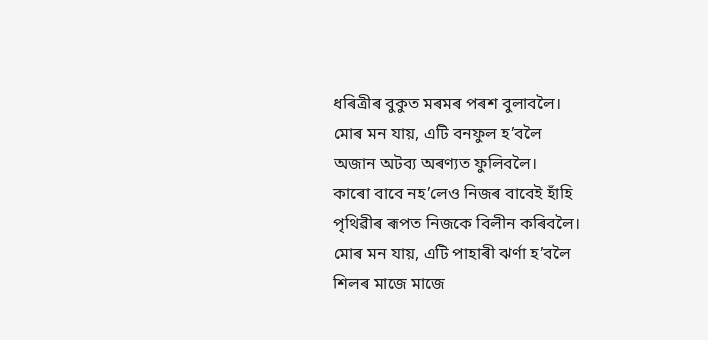ধৰিত্ৰীৰ বুকুত মৰমৰ পৰশ বুলাবলৈ।
মোৰ মন যায়, এটি বনফুল হ’বলৈ
অজান অটব্য অৰণ্যত ফুলিবলৈ।
কাৰো বাবে নহ’লেও নিজৰ বাবেই হাঁহি
পৃথিৱীৰ ৰূপত নিজকে বিলীন কৰিবলৈ।
মোৰ মন যায়, এটি পাহাৰী ঝৰ্ণা হ’বলৈ
শিলৰ মাজে মাজে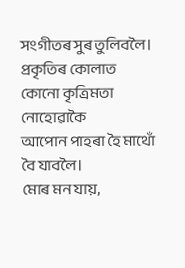সংগীতৰ সুৰ তুলিবলৈ।
প্ৰকৃতিৰ কোলাত কোনো কৃত্রিমতা নোহোৱাকৈ
আপোন পাহৰা হৈ মাথোঁ বৈ যাবলৈ।
মোৰ মন যায়,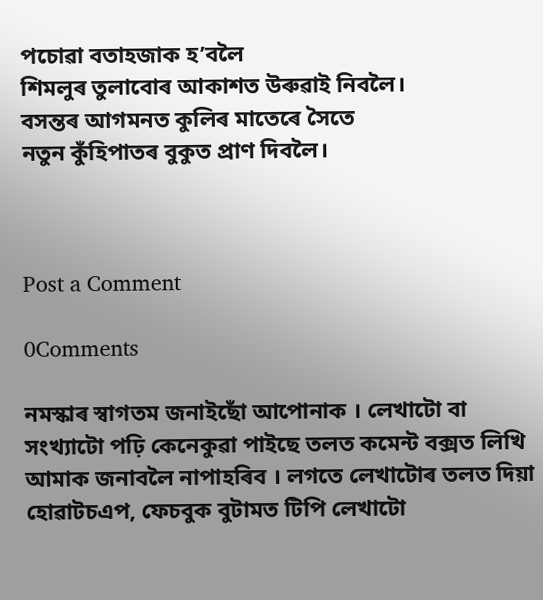পচোৱা বতাহজাক হ’বলৈ
শিমলুৰ তুলাবোৰ আকাশত উৰুৱাই নিবলৈ।
বসন্তৰ আগমনত কুলিৰ মাতেৰে সৈতে
নতুন কুঁহিপাতৰ বুকুত প্ৰাণ দিবলৈ।



Post a Comment

0Comments

নমস্কাৰ স্বাগতম জনাইছোঁ আপোনাক । লেখাটো বা সংখ্যাটো পঢ়ি কেনেকুৱা পাইছে তলত কমেন্ট বক্সত লিখি আমাক জনাবলৈ নাপাহৰিব । লগতে লেখাটোৰ তলত দিয়া হোৱাটচএপ, ফেচবুক বুটামত টিপি লেখাটো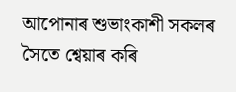আপোনাৰ শুভাংকাশী সকলৰ সৈতে শ্বেয়াৰ কৰি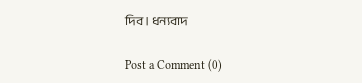দিব । ধন্যবাদ

Post a Comment (0)